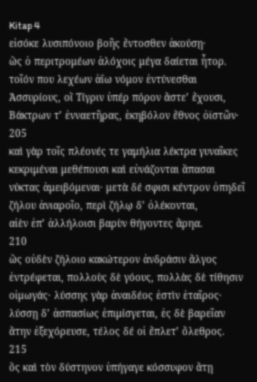Kitap 4
εἰσόκε λυσιπόνοιο βοῆς ἔντοσθεν ἀκούσῃ·
ὣς ὁ περιτρομέων ἀλόχοις μέγα δαίεται ἦτορ.
τοῖόν που λεχέων ἀΐω νόμον ἐντύνεσθαι
Ἀσσυρίους, οἳ Τίγριν ὑπέρ πόρον ἄστε’ ἔχουσι,
Βάκτρων τʼ ἐνναετῆρας, ἑκηβόλον ἔθνος ὀϊστῶν·
205
καὶ γὰρ τοῖς πλέονές τε γαμήλια λέκτρα γυναῖκες
κεκριμέναι μεθέπουσι καὶ εὐνάζονται ἅπασαι
νύκτας ἀμειβόμεναι· μετὰ δέ σφισι κέντρον ὀπηδεῖ
ζήλου ἀνιαροῖο, περὶ ζήλῳ δʼ ὀλέκονται,
αἰὲν ἐπʼ ἀλλήλοισι βαρὺν θήγοντες ἄρηα.
210
ὣς οὐδὲν ζήλοιο κακώτερον ἀνδράσιν ἄλγος
ἐντρέφεται, πολλοὺς δὲ γόους, πολλὰς δὲ τίθησιν
οἰμωγάς· λύσσης γὰρ ἀναιδέος ἐστὶν ἑταῖρος·
λύσσῃ δʼ ἀσπασίως ἐπιμίσγεται, ἐς δὲ βαρεῖαν
ἄτην ἐξεχόρευσε, τέλος δέ οἱ ἔπλετʼ ὄλεθρος.
215
ὃς καὶ τὸν δύστηνον ὑπήγαγε κόσσυφον ἄτῃ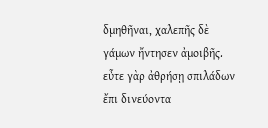δμηθῆναι, χαλεπῆς δὲ γάμων ἤντησεν ἀμοιβῆς.
εὖτε γὰρ ἀθρήσῃ σπιλάδων ἔπι δινεύοντα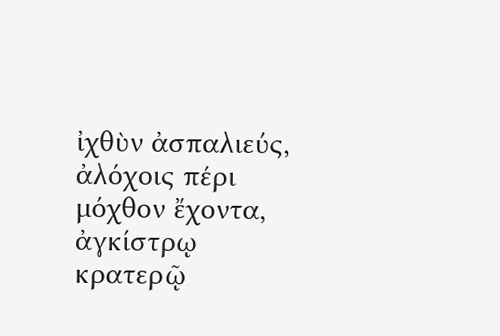ἰχθὺν ἀσπαλιεύς, ἀλόχοις πέρι μόχθον ἔχοντα,
ἀγκίστρῳ κρατερῷ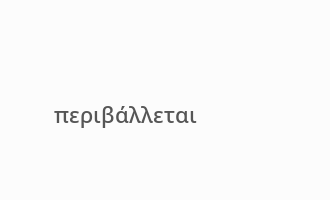περιβάλλεται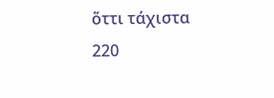ὅττι τάχιστα
220